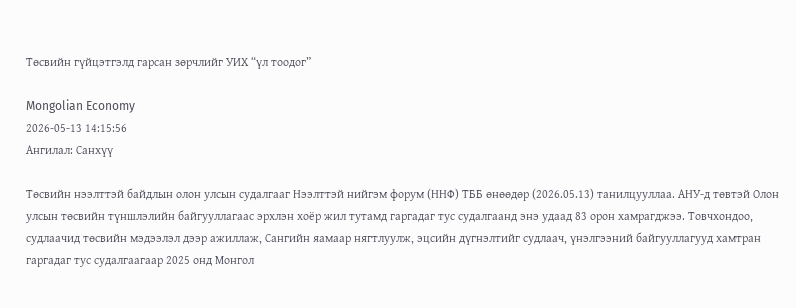Төсвийн гүйцэтгэлд гарсан зөрчлийг УИХ “үл тоодог”

Mongolian Economy
2026-05-13 14:15:56
Ангилал: Санхүү

Төсвийн нээлттэй байдлын олон улсын судалгааг Нээлттэй нийгэм форум (ННФ) ТББ өнөөдөр (2026.05.13) танилцууллаа. АНУ-д төвтэй Олон улсын төсвийн түншлэлийн байгууллагаас эрхлэн хоёр жил тутамд гаргадаг тус судалгаанд энэ удаад 83 орон хамрагджээ. Товчхондоо, судлаачид төсвийн мэдээлэл дээр ажиллаж, Сангийн яамаар нягтлуулж, эцсийн дүгнэлтийг судлаач, үнэлгээний байгууллагууд хамтран гаргадаг тус судалгаагаар 2025 онд Монгол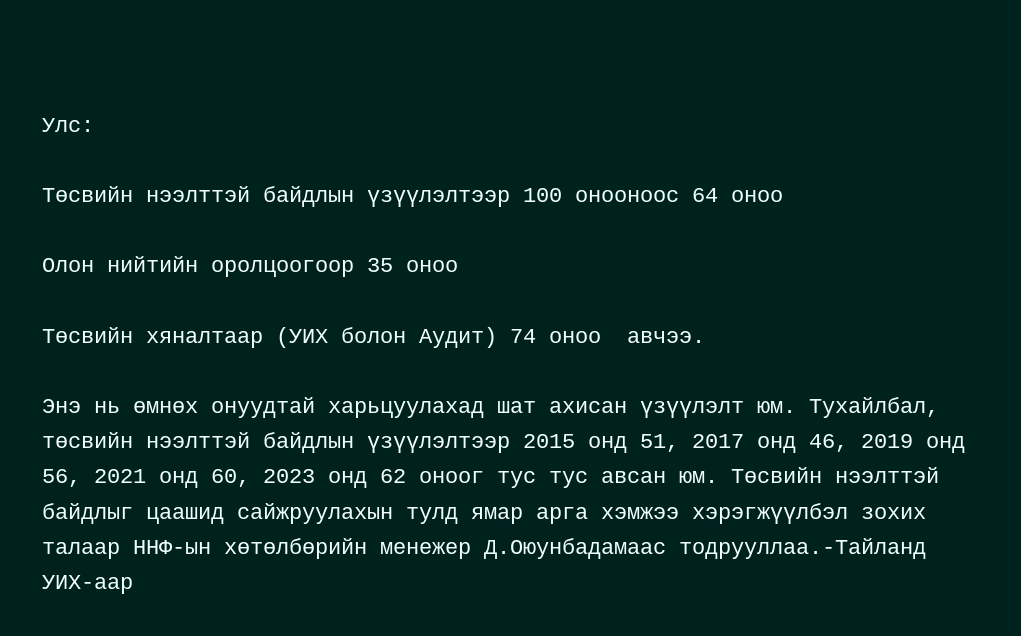Улс:

Төсвийн нээлттэй байдлын үзүүлэлтээр 100 онооноос 64 оноо

Олон нийтийн оролцоогоор 35 оноо

Төсвийн хяналтаар (УИХ болон Аудит) 74 оноо  авчээ.

Энэ нь өмнөх онуудтай харьцуулахад шат ахисан үзүүлэлт юм. Тухайлбал, төсвийн нээлттэй байдлын үзүүлэлтээр 2015 онд 51, 2017 онд 46, 2019 онд 56, 2021 онд 60, 2023 онд 62 оноог тус тус авсан юм. Төсвийн нээлттэй байдлыг цаашид сайжруулахын тулд ямар арга хэмжээ хэрэгжүүлбэл зохих талаар ННФ-ын хөтөлбөрийн менежер Д.Оюунбадамаас тодрууллаа.-Тайланд УИХ-аар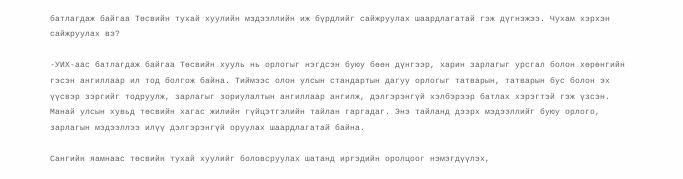батлагдаж байгаа Төсвийн тухай хуулийн мэдээллийн иж бүрдлийг сайжруулах шаардлагатай гэж дүгнэжээ. Чухам хэрхэн сайжруулах вэ?

-УИХ-аас батлагдаж байгаа Төсвийн хууль нь орлогыг нэгдсэн буюу бөөн дүнгээр, харин зарлагыг урсгал болон хөрөнгийн гэсэн ангиллаар ил тод болгож байна. Тиймээс олон улсын стандартын дагуу орлогыг татварын, татварын бус болон эх үүсвэр зэргийг тодруулж, зарлагыг зориулалтын ангиллаар ангилж, дэлгэрэнгүй хэлбэрээр батлах хэрэгтэй гэж үзсэн. Манай улсын хувьд төсвийн хагас жилийн гүйцэтгэлийн тайлан гаргадаг. Энэ тайланд дээрх мэдээллийг буюу орлого, зарлагын мэдээллээ илүү дэлгэрэнгүй оруулах шаардлагатай байна.

Сангийн яамнаас төсвийн тухай хуулийг боловсруулах шатанд иргэдийн оролцоог нэмэгдүүлэх,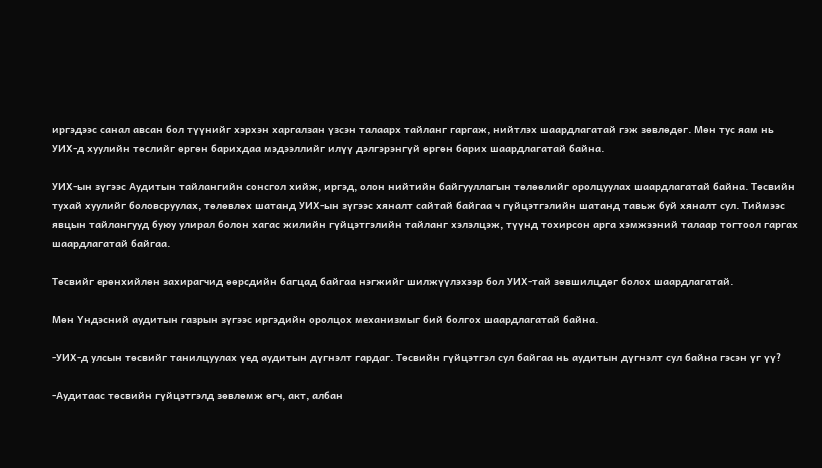иргэдээс санал авсан бол түүнийг хэрхэн харгалзан үзсэн талаарх тайланг гаргаж, нийтлэх шаардлагатай гэж зөвлөдөг. Мөн тус яам нь УИХ-д хуулийн төслийг өргөн барихдаа мэдээллийг илүү дэлгэрэнгүй өргөн барих шаардлагатай байна.

УИХ-ын зүгээс Аудитын тайлангийн сонсгол хийж, иргэд, олон нийтийн байгууллагын төлөөлийг оролцуулах шаардлагатай байна. Төсвийн тухай хуулийг боловсруулах, төлөвлөх шатанд УИХ-ын зүгээс хяналт сайтай байгаа ч гүйцэтгэлийн шатанд тавьж буй хяналт сул. Тиймээс явцын тайлангууд буюу улирал болон хагас жилийн гүйцэтгэлийн тайланг хэлэлцэж, түүнд тохирсон арга хэмжээний талаар тогтоол гаргах шаардлагатай байгаа.

Төсвийг ерөнхийлөн захирагчид өөрсдийн багцад байгаа нэгжийг шилжүүлэхээр бол УИХ-тай зөвшилцдөг болох шаардлагатай.

Мөн Үндэсний аудитын газрын зүгээс иргэдийн оролцох механизмыг бий болгох шаардлагатай байна.

-УИХ-д улсын төсвийг танилцуулах үед аудитын дүгнэлт гардаг. Төсвийн гүйцэтгэл сул байгаа нь аудитын дүгнэлт сул байна гэсэн үг үү?

-Аудитаас төсвийн гүйцэтгэлд зөвлөмж өгч, акт, албан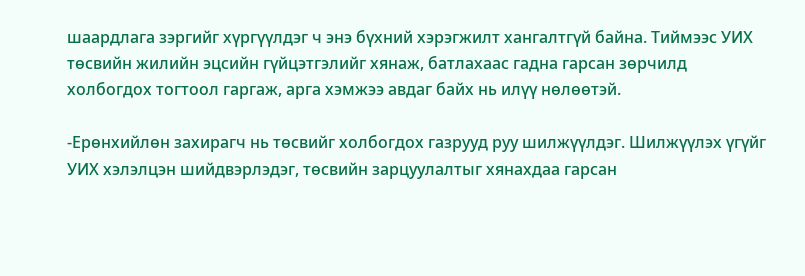шаардлага зэргийг хүргүүлдэг ч энэ бүхний хэрэгжилт хангалтгүй байна. Тиймээс УИХ төсвийн жилийн эцсийн гүйцэтгэлийг хянаж, батлахаас гадна гарсан зөрчилд холбогдох тогтоол гаргаж, арга хэмжээ авдаг байх нь илүү нөлөөтэй.

-Ерөнхийлөн захирагч нь төсвийг холбогдох газрууд руу шилжүүлдэг. Шилжүүлэх үгүйг УИХ хэлэлцэн шийдвэрлэдэг, төсвийн зарцуулалтыг хянахдаа гарсан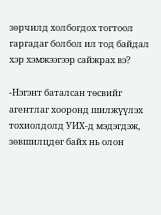зөрчилд холбогдох тогтоол гаргадаг болбол ил тод байдал хэр хэмжээгээр сайжрах вэ?

-Нэгэнт баталсан төсвийг агентлаг хооронд шилжүүлэх тохиолдолд УИХ-д мэдэгдэж, зөвшилцдөг байх нь олон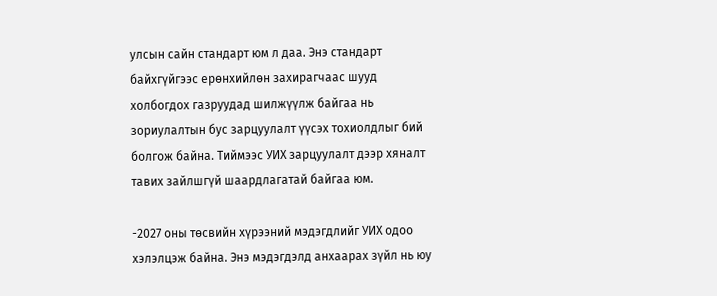улсын сайн стандарт юм л даа. Энэ стандарт байхгүйгээс ерөнхийлөн захирагчаас шууд холбогдох газруудад шилжүүлж байгаа нь зориулалтын бус зарцуулалт үүсэх тохиолдлыг бий болгож байна. Тиймээс УИХ зарцуулалт дээр хяналт тавих зайлшгүй шаардлагатай байгаа юм.

-2027 оны төсвийн хүрээний мэдэгдлийг УИХ одоо хэлэлцэж байна. Энэ мэдэгдэлд анхаарах зүйл нь юу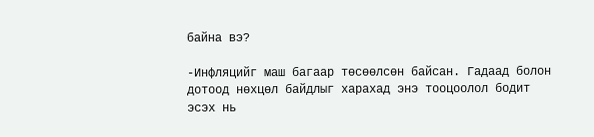байна вэ?

-Инфляцийг маш багаар төсөөлсөн байсан. Гадаад болон дотоод нөхцөл байдлыг харахад энэ тооцоолол бодит эсэх нь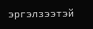эргэлзээтэй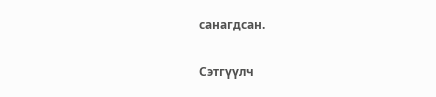санагдсан.

Сэтгүүлч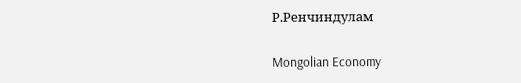Р.Ренчиндулам

Mongolian Economy